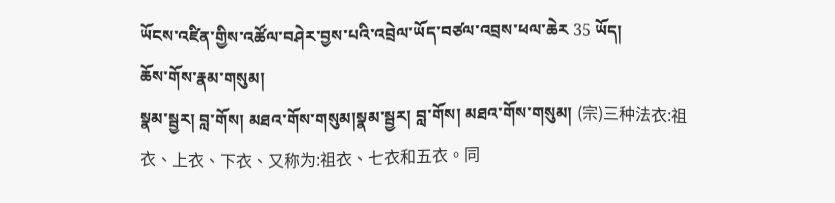ཡོངས་འཛིན་གྱིས་འཚོལ་བཤེར་བྱས་པའི་འབྲེལ་ཡོད་བཙལ་འབྲས་ཕལ་ཆེར 35 ཡོད།
ཆོས་གོས་རྣམ་གསུམ།
སྣམ་སྦྱར། བླ་གོས། མཐའ་གོས་གསུམ།སྣམ་སྦྱར། བླ་གོས། མཐའ་གོས་གསུམ། (宗)三种法衣:祖衣、上衣、下衣、又称为:祖衣、七衣和五衣。同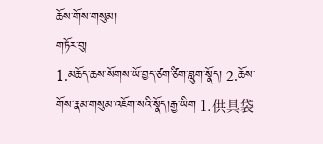ཆོས་གོས་གསུམ།
གཏོར་བུ།
1.མཆོད་ཆས་སོགས་ཡོ་བྱད་ཙག་ཙིག་བླུག་སྣོད། 2.ཆོས་གོས་རྣམ་གསུམ་འཇོག་སའི་སྣོད།རྒྱ་ཡིག 1.供具袋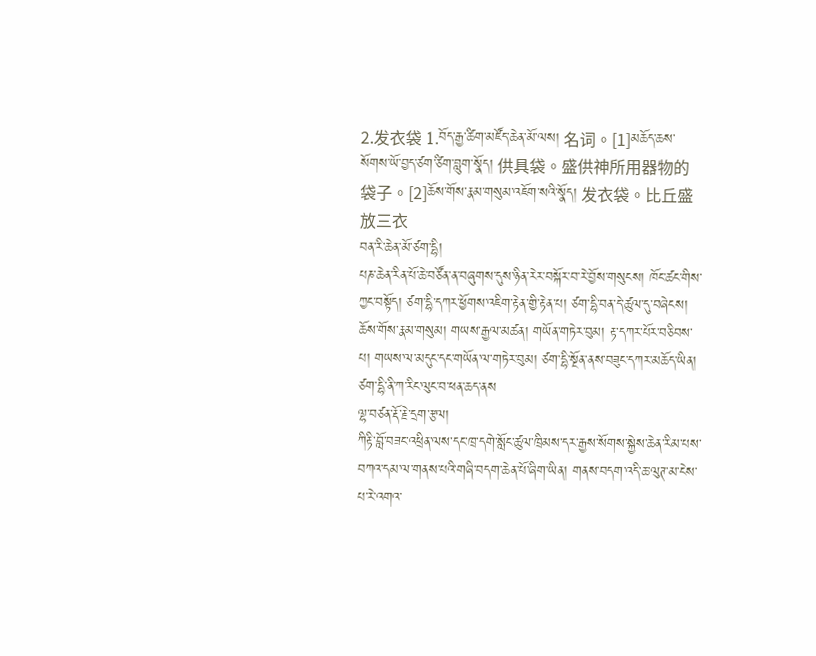2.发衣袋 1.བོད་རྒྱ་ཚིག་མཛོད་ཆེན་མོ་ལས། 名词。[1]མཆོད་ཆས་སོགས་ཡོ་བྱད་ཙག་ཙིག་བླུག་སྣོད། 供具袋。盛供神所用器物的袋子。[2]ཆོས་གོས་རྣམ་གསུམ་འཇོག་སའི་སྣོད། 发衣袋。比丘盛放三衣
བན་རི་ཆེན་མོ་ཙག་དྷི།
པཎ་ཆེན་རིན་པོ་ཆེ་བཙོན་ན་བཞུགས་དུས་ཉིན་རེར་བསྐོར་བ་རེ་བྱོས་གསུངས། ཁོང་ཚང་གིས་ཀྱང་བསྟོད། ཙག་དྷི་དཀར་ཕྱོགས་འཇིག་རྟེན་གྱི་རྟེན་པ། ཙག་དྷི་བན་དེ་ཚུལ་དུ་བཞེངས། ཆོས་གོས་རྣམ་གསུམ། གཡས་རྒྱལ་མཚན། གཡོན་གཏེར་བུམ། རྟ་དཀར་པོར་བཅིབས་པ། གཡས་ལ་མདུང་དང་གཡོན་ལ་གཏེར་བུམ། ཙག་དྷི་སྔོན་ནས་བཟུང་དཀར་མཆོད་ཡིན། ཙག་དྷི་ནི་ཀ་རིང་ལུང་བ་ཕན་ཆད་ནས
ལྷ་བཙན་རྡོ་རྗེ་དྲག་རྩལ།
ཀིརྟི་བློ་བཟང་འཕྲིན་ལས་དང་ཁྲ་དགེ་སློང་ཚུལ་ཁྲིམས་དར་རྒྱས་སོགས་སྐྱེས་ཆེན་རིམ་པས་བཀའ་དམ་ལ་གནས་པའི་གཞི་བདག་ཆེན་པོ་ཞིག་ཡིན། གནས་བདག་འདི་ཆ་ལུཊ་མ་ངེས་པ་རེ་འགའ་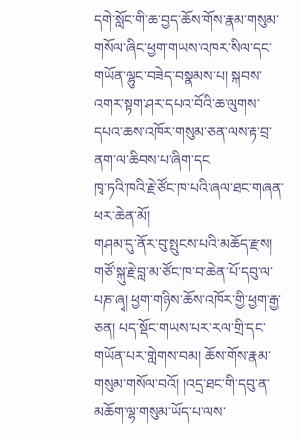དགེ་སློང་གི་ཆ་བྱད་ཆོས་གོས་རྣམ་གསུམ་གསོལ་ཞིང་ཕྱག་གཡས་འཁར་སིལ་དང་གཡོན་ལྷུང་བཟེད་བསྣམས་པ། སྐབས་འགར་སྟག་ཤར་དཔའ་བོའི་ཆ་ལུགས་དཔའ་ཆས་འཁོར་གསུམ་ཅན་ལས་རྟ་བྲ་ནག་ལ་ཆིབས་པ་ཞིག་དང
ཁྭ་ཏའི་ཁའི་རྗེ་ཙོང་ཁ་པའི་ཞལ་ཐང་གཞན་ཕར་ཆེན་མོ།
གཤམ་དུ་ནོར་བུ་སྤུངས་པའི་མཆོད་རྫས། གཙོ་སྐུ་རྗེ་བླ་མ་ཙོང་ཁ་བ་ཆེན་པོ་དབུ་ལ་པཎ་ཞྭ། ཕྱག་གཉིས་ཆོས་འཁོར་གྱི་ཕྱག་རྒྱ་ཅན། པད་སྡོང་གཡས་པར་རལ་གྲི་དང་གཡོན་པར་གླེགས་བམ། ཆོས་གོས་རྣམ་གསུམ་གསོལ་བའོ། །འདྲ་ཐང་གི་དབུ་ན་མཆོག་ལྷ་གསུམ་ཡོད་པ་ལས་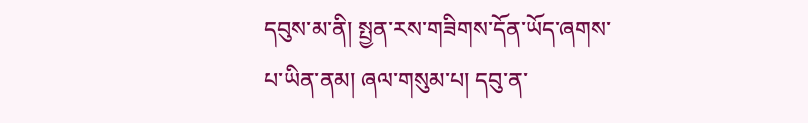དབུས་མ་ནི། སྤྱན་རས་གཟིགས་དོན་ཡོད་ཞགས་པ་ཡིན་ནམ། ཞལ་གསུམ་པ། དབུ་ན་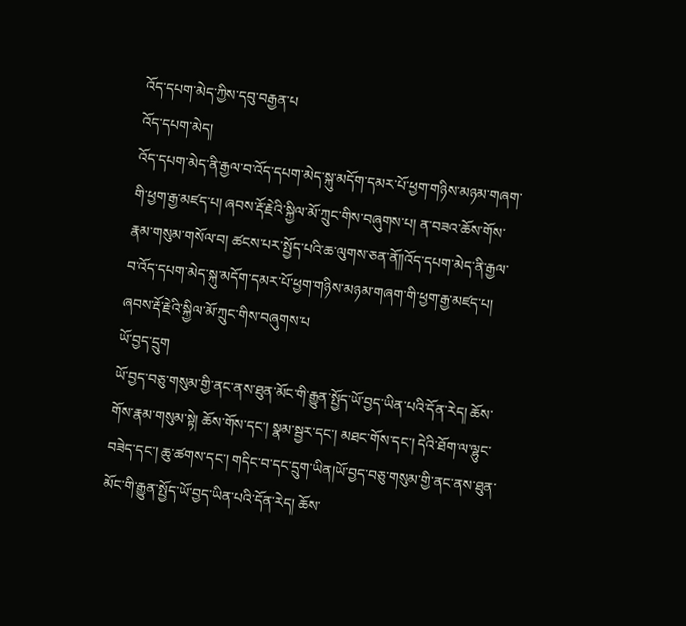འོད་དཔག་མེད་ཀྱིས་དབུ་བརྒྱན་པ
འོད་དཔག་མེད།
འོད་དཔག་མེད་ནི་རྒྱལ་བ་འོད་དཔག་མེད་སྐུ་མདོག་དམར་པོ་ཕྱག་གཉིས་མཉམ་གཞག་གི་ཕྱག་རྒྱ་མཛད་པ། ཞབས་རྡོ་རྗེའི་སྐྱིལ་མོ་ཀྲུང་གིས་བཞུགས་པ། ན་བཟའ་ཆོས་གོས་རྣམ་གསུམ་གསོལ་བ། ཚངས་པར་སྤྱོད་པའི་ཆ་ལུགས་ཅན་ནོ༎འོད་དཔག་མེད་ནི་རྒྱལ་བ་འོད་དཔག་མེད་སྐུ་མདོག་དམར་པོ་ཕྱག་གཉིས་མཉམ་གཞག་གི་ཕྱག་རྒྱ་མཛད་པ། ཞབས་རྡོ་རྗེའི་སྐྱིལ་མོ་ཀྲུང་གིས་བཞུགས་པ
ཡོ་བྱད་དྲུག
ཡོ་བྱད་བཅུ་གསུམ་གྱི་ནང་ནས་ཐུན་མོང་གི་རྒྱུན་སྤྱོད་ཡོ་བྱད་ཡིན་པའི་དོན་རེད། ཆོས་གོས་རྣམ་གསུམ་སྟེ། ཆོས་གོས་དང་། སྣམ་སྦྱར་དང་། མཐང་གོས་དང་། དེའི་ཐོག་ལ་ལྷུང་བཟེད་དང་། ཆུ་ཚགས་དང་། གདིང་བ་དང་དྲུག་ཡིན།ཡོ་བྱད་བཅུ་གསུམ་གྱི་ནང་ནས་ཐུན་མོང་གི་རྒྱུན་སྤྱོད་ཡོ་བྱད་ཡིན་པའི་དོན་རེད། ཆོས་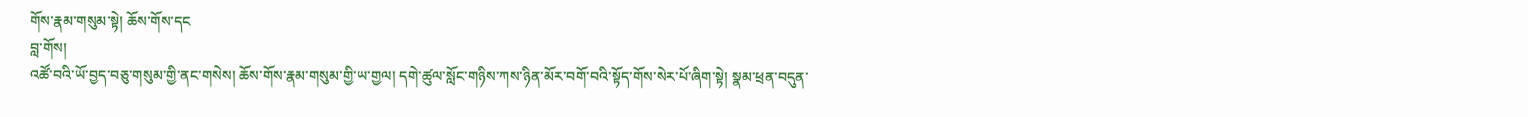གོས་རྣམ་གསུམ་སྟེ། ཆོས་གོས་དང
བླ་གོས།
འཚོ་བའི་ཡོ་བྱད་བཅུ་གསུམ་གྱི་ནང་གསེས། ཆོས་གོས་རྣམ་གསུམ་གྱི་ཡ་གྱལ། དགེ་ཚུལ་སློང་གཉིས་ཀས་ཉིན་མོར་བགོ་བའི་སྟོད་གོས་སེར་པོ་ཞིག་སྟེ། སྣམ་ཕྲན་བདུན་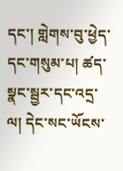དང་། གླེགས་བུ་ཕྱེད་དང་གསུམ་པ། ཚད་སྣང་སྦྱར་དང་འདྲ་ལ། དེང་སང་ཡོངས་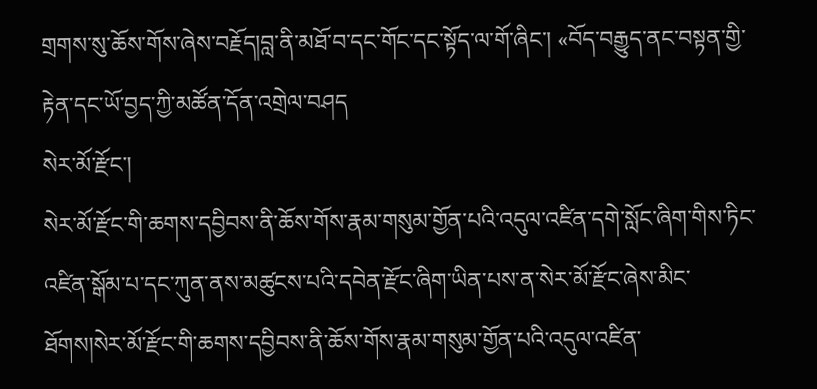གྲགས་སུ་ཆོས་གོས་ཞེས་བརྗོད།བླ་ནི་མཐོ་བ་དང་གོང་དང་སྟོད་ལ་གོ་ཞིང་། «བོད་བརྒྱུད་ནང་བསྟན་གྱི་རྟེན་དང་ཡོ་བྱད་ཀྱི་མཚོན་དོན་འགྲེལ་བཤད
སེར་མོ་རྫོང་།
སེར་མོ་རྫོང་གི་ཆགས་དབྱིབས་ནི་ཆོས་གོས་རྣམ་གསུམ་གྱོན་པའི་འདུལ་འཛིན་དགེ་སློང་ཞིག་གིས་ཏིང་འཛིན་སྒོམ་པ་དང་ཀུན་ནས་མཚུངས་པའི་དབེན་རྫོང་ཞིག་ཡིན་པས་ན་སེར་མོ་རྫོང་ཞེས་མིང་ཐོགས།སེར་མོ་རྫོང་གི་ཆགས་དབྱིབས་ནི་ཆོས་གོས་རྣམ་གསུམ་གྱོན་པའི་འདུལ་འཛིན་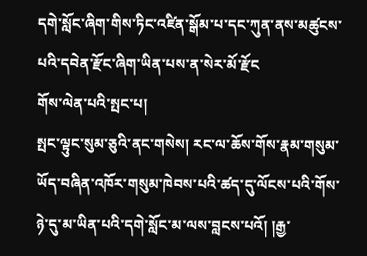དགེ་སློང་ཞིག་གིས་ཏིང་འཛིན་སྒོམ་པ་དང་ཀུན་ནས་མཚུངས་པའི་དབེན་རྫོང་ཞིག་ཡིན་པས་ན་སེར་མོ་རྫོང
གོས་ལེན་པའི་སྤང་པ།
སྤང་ལྟུང་སུམ་ཅུའི་ནང་གསེས། རང་ལ་ཆོས་གོས་རྣམ་གསུམ་ཡོད་བཞིན་འཁོར་གསུམ་ཁེབས་པའི་ཚད་དུ་ལོངས་པའི་གོས་ཉེ་དུ་མ་ཡིན་པའི་དགེ་སློང་མ་ལས་བླངས་པའོ། །རྒྱ་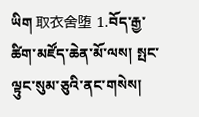ཡིག 取衣舍堕 1.བོད་རྒྱ་ཚིག་མཛོད་ཆེན་མོ་ལས། སྤང་ལྟུང་སུམ་ཅུའི་ནང་གསེས།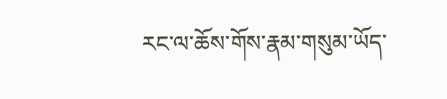རང་ལ་ཆོས་གོས་རྣམ་གསུམ་ཡོད་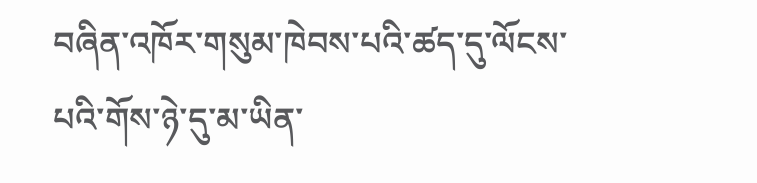བཞིན་འཁོར་གསུམ་ཁེབས་པའི་ཚད་དུ་ལོངས་པའི་གོས་ཉེ་དུ་མ་ཡིན་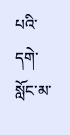པའི་དགེ་སློང་མ་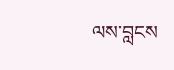ལས་བླངས